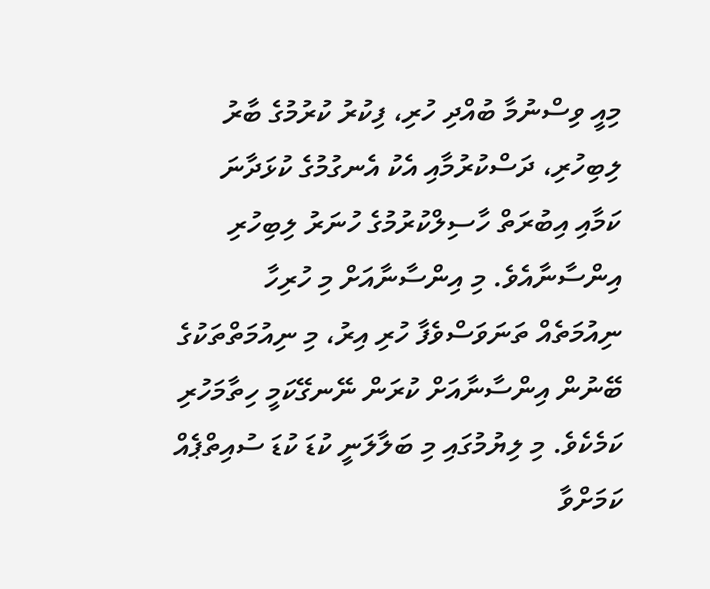މިއީ ވިސްނުމާ ބުއްދި ހުރި، ފިކުރު ކުރުމުގެ ބާރު ލިބިހުރި، ދަސްކުރުމާއި އެކު އެނގުމުގެ ކުޅަދާނަ ކަމާއި އިބުރަތް ހާސިލްކުރުމުގެ ހުނަރު ލިބިހުރި އިންސާނާއެވެ. މި އިންސާނާއަށް މި ހުރިހާ ނިއުމަތެއް ތަނަވަސްވެފާ ހުރި އިރު، މި ނިއުމަތްތަކުގެ ބޭނުން އިންސާނާއަށް ކުރަން ނޭނގޭކަމީ ހިތާމަހުރި ކަމެކެވެ. މި ލިޔުމުގައި މި ބަލާލަނީ ކުޑަ ކުޑަ ސުއިތްޕެއް ކަމަށްވާ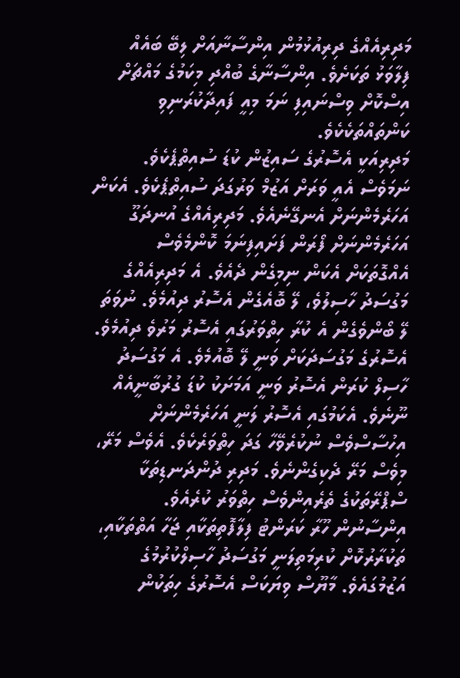މަދިރިއެއްގެ ދިރިއުޅުމުން އިންސާނާއަށް ލިބޭ ބައެއް ފިލާވަޅު ތަކަށެވެ. އިންސާނާގެ ބުއްދި މިކަމުގެ މައްޗަށް އިސްކޮށް ވިސްނައިފި ނަމަ މިއީ ފައިދާކުރަނިވި ކަންތައްތަކެކެވެ.
މަދިރިއަކީ އެސޮރުގެ ސައިޒުން ކުޑަ ސުއިތްޕެކެވެ. ނަމަވެސް އެއީ ވަރަށް އަޒުމް ވަރުގަދަ ސުއިތްޕެކެވެ. އެކަން އަހަރެމެންނަށް އެނގޭނެއެވެ. މަދިރިއެއްގެ އުނދަގޫ އަހަރެމެންނަށް ފޯރަން ފަށައިފިނަމަ ކޮންމެވެސް އެއްގޮތަކަށް އެކަން ނިމިގެން ދެއެވެ. އެ މަދިރިއެއްގެ މަގުސަދު ހާސިލުވެ، ލޭ ބޮއެގެން އެސޮރު ދިއުމެވެ. ނުވަތަ ލޭ ބޯންވެގެން އެ ކުރާ ހިތްވަރުގައި އެސޮރު މަރުވެ ދިއުމެވެ. އެސޮރުގެ މަގުސަދަކަށް ވަނީ ލޭ ބޮއުމެވެ. އެ މަގުސަދު ހާސިލް ކުރަން އެސޮރު ވަނީ އަމަށަކު ކުޑަ ގުރުބާނީއެއް ނޫނެވެ. އެކަމުގައި އެސޮރު ލަނީ އަހަރެމެންނަށް އިހުސާސްވެސް ނުކުރެވޭހާ ގަދަ ހިތްވަރެކެވެ. އެވެސް މަރޭ، މިވެސް މަރޭ ދެކިގެންނެވެ. މަދިރި ދުންދަނޑިތަކާ ސްޕްރޭތަކުގެ ތެރެއިންވެސް ހިތްވަރު ކުރެއެވެ. އިންސާނުން ހޫރާ ކަރަންޓު ފިލާފޮތިތަކާއި ޖަހާ އަތްތަކާއި، ތަކުރާރުކޮށް ކުރިމަތިލަނީ މަގުސަދު ހާސިލްކުރުމުގެ އަޒުމުގައެވެ. މާޔޫސް ވިޔަކަސް އެސޮރުގެ ހިތަކުން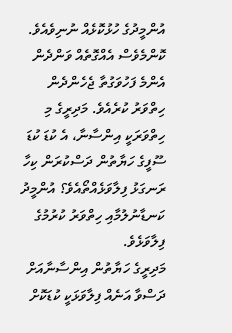އުންމީދުގެ ހުޅުކޮޅެއް ނުނިވެއެވެ. ކޮންމެވެސް އެއްގޮތެއް ވަންދެން އެންމެ ފަހުވަގުތާ ޖެހެންދެން ހިތްވަރު ކުރެއެވެ. މަދިރީގެ މި ހިތްވަރަކީ އިންސާނާ، އެ ކުޑަ ކުޑަ ސޫފީގެ ހަޔާތުން ދަސްކުރަން ކިހާ ރަނގަޅު ފިލާވަޅެއްތޯއެވެ؟ އުންމީދު ކަނޑާނުލުމާއި ހިތްވަރު ކުރުމުގެ ފިލާވަޅެވެ.
މަދިރީގެ ހަޔާތުން އިންސާނާއަށް ދަސްވާ އަނެއް ފިލާވަޅަކީ ކުޑަކޮށް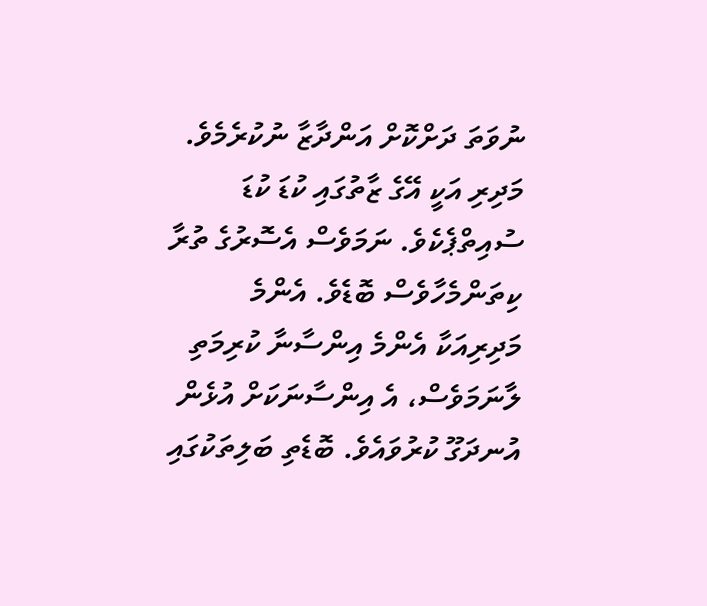ނުވަތަ ދަށްކޮށް އަންދާޒާ ނުކުރެމެވެ. މަދިރި އަކީ އޭގެ ޒާތުގައި ކުޑަ ކުޑަ ސުއިތްޕެކެވެ. ނަމަވެސް އެސޮރުގެ ތުރާ ކިތަންމެހާވެސް ބޮޑެވެ. އެންމެ މަދިރިއަކާ އެންމެ އިންސާނާ ކުރިމަތި ލާނަމަވެސް، އެ އިންސާނަކަށް އުޅެން އުނދަގޫ ކުރުވައެވެ. ބޮޑެތި ބަލިތަކުގައި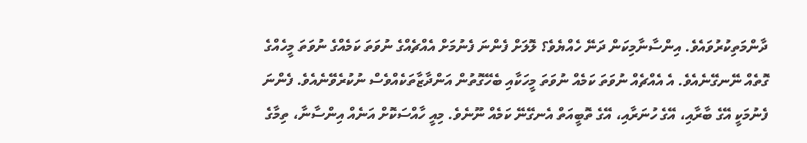ދާންމަތިކުރުވައެވެ. އިންސާނާމިކަން ދަނޭ ހެއްޔެވެ؟ ލޮލަށް ފެންނަ ފެނުމަށް އެއްޗެއްގެ ނުވަތަ ކަމެއްގެ ނުވަތަ މީހެއްގެ ގޮތެއް ނޭނގޭނެއެވެ. އެ އެއްޗެއް ނުވަތަ ކަމެއް ނުވަތަ މީހަކާއި ބެހޭގޮތުން އަންދާޒާތަކެއްވެސް ނުކުރެވޭނެއެވެ. ފެންނަ ފެނުމަކީ އޭގެ ބާރާއި، އޭގެ ހުނަރާއި، އޭގެ ތޮބީއަތް އެނގޭނޭ ކަމެއް ނޫނެވެ. މިއީ ހާއްސަކޮށް އަނެއް އިންސާނާ، ތިމާގެ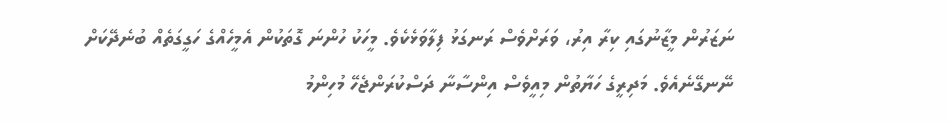ނަޒަރުން މީޒާނުގައި ކިރާ އިރު، ވަރަށްވެސް ރަނގަޅު ފިލާވަޅެކެވެ. މީހަކު ހުންނަ ގޮތަކުން އެމީހެއްގެ ހަގީގަތެއް ބުނެދޭކަށް ނޭނގޭނެއެވެ. މަދިރީގެ ހަޔާތުން މިއީވެސް އިންސާނާ ދަސްކުރަންޖެހޭ މުހިންމު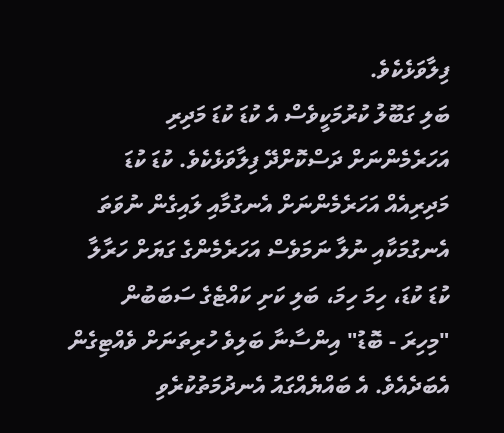ފިލާވަޅެކެވެ.
ބަލި ގަބޫލު ކުރުމަކީވެސް އެ ކުޑަ ކުޑަ މަދިރި އަހަރެމެންނަށް ދަސްކޮށްދޭ ފިލާވަޅެކެވެ. ކުޑަ ކުޑަ މަދިރިއެއް އަހަރެމެންނަށް އެނގުމާއި ލައިގެން ނުވަތަ އެނގުމަކާއި ނުލާ ނަމަވެސް އަހަރެމެންގެ ގަޔަށް ހަރާލާ ކުޑަ ކުޑަ، ހިމަ ހިމަ، ބަލި ކަށި ކައްޓެގެ ސަބަބުން "މިހިރަ - ބޮޑު" އިންސާނާ ބަލިވެ ހުރިތަނަށް ވެއްޓިގެން އެބަދެއެވެ. އެ ބައްޔެއްގައު އެނދުމަތުކުރެވި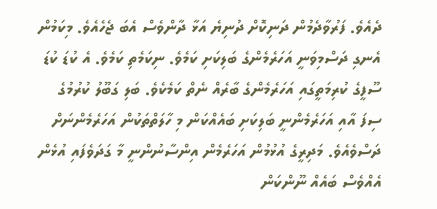ދެއެވެ. ފަރުވާދެމުން ދަނިކޮށް ދުނިޔެ އަޅާ ދާންވެސް އެބަ ޖެހެއެވެ. މިކަމުން އެނގި ދަސްމިވަނީ އަހަރެމެންގެ ބަލިކަށި ކަމެވެ. ނިކަމެތި ކަމެވެ. އެ ކުޑަ ކުޑަ ސޫފީގެ ކުރިމަތީގައި އަހަރެމެންގެ ބާރެއް ނެތް ކަމެކެވެ. ބަލި ގަބޫލު ކުރުމުގެ ސިފަ އާއި އަހަރެމެންނީ ބަލިކަށި ބައެއްކަން މި ހާލަތްތަކުން އަހަރެމެންނަށް ދަސްވެއެވެ. މަދިރީގެ އުޅުމުން އަހަރެމެން އިންސާނުންނީ މާ ގަދަވެފައި އުޅެން އެއްވެސް ބައެއް ނޫންކަން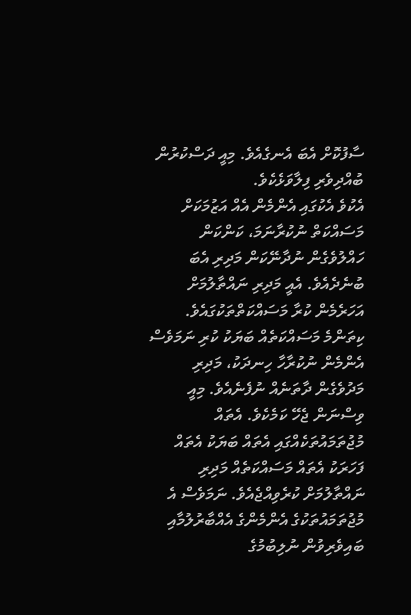ސާފުކޮށް އެބަ އެނގެއެވެ. މިއީ ދަސްކުރުން ބުއްދިވެރި ފިލާވަޅެކެވެ.
އެކުވެ އެކުގައި އެންމެން އެއް އަޒުމަކަށް މަސައްކަތް ނުކުރާނަމަ، ކަންކަން ހައްލުވެގެން ނުދާނޭކަން މަދިރި އެބަ ބުނެދެއެވެ. އެއީ މަދިރި ނައްތާލުމަށް އަހަރެމެން ކުރާ މަސައްކަތްތަކުގައެވެ. ކިތަންމެ މަސައްކަތެއް ބަޔަކު ކުރި ނަމަވެސް އެންމެން ނުކުރާހާ ހިނދަކު، މަދިރި މަދުވެގެން ދާތަނެއް ނުފެނެއެވެ. މިއީ ވިސްނަން ޖެހޭ ކަމެކެވެ. އެތައް މުޖުތަމައުތަކެއްގައި އެތައް ބަޔަކު އެތައް ފަހަރަކު އެތައް މަސައްކަތެއް މަދިރި ނައްތާލުމަށް ކުރެވިއްޖެއެވެ. ނަމަވެސް އެ މުޖުތަމައުތަކުގެ އެންމެންގެ އެއްބާރުލުމާއި ބައިވެރިވުން ނުލިބުމުގެ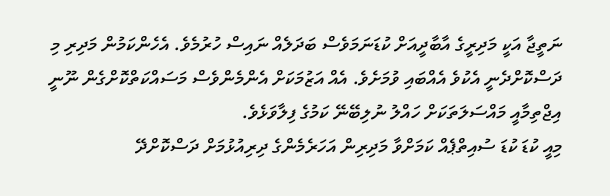ނަތީޖާ އަކީ މަދިރީގެ އާބާދީއަށް ކުޑަނަމަވެސް ބަދަލެއް ނައިސް ހުރުމެވެ. އެހެންކަމުން މަދިރި މި ދަސްކޮށްދެނީ އެކުވެ އެއްބައި ވުމަށެވެ. އެއް އަޒުމަކަށް އެންމެންވެސް މަސައްކަތްކޮށްގެން ނޫނީ އިޖްތިމާއީ މައްސަލަތަކަށް ހައްލު ނުލިބޭނޭ ކަމުގެ ފިލާވަޅެވެ.
މިއީ ކުޑަ ކުޑަ ސުއިތްޕެއް ކަމަށްވާ މަދިރިން އަހަރެމެންގެ ދިރިއުޅުމަށް ދަސްކޮށްދޭ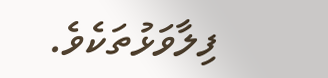ފިލާވަޅުތަކެވެ.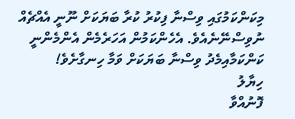މިކަންކަމުގައި ވިސްނާ ފިކުރު ކުރާ ބަޔަކަށް ނޫނީ އެއްޗެއް ނުވިސްނޭނެއެވެ. އެހެންކަމުން އަހަރެމެން އެންމެންނީ ކަންކަމާއިމެދު ވިސްނާ ބަޔަކަށް ވަމާ ހިނގާށެވެ!
ހިޔާލު
ފޮނުއްވާ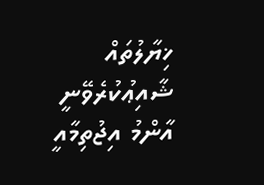ޚިޔާލުތައް ޝާއިޢުކުރެވޭނީ އާންމު އިޖުތިމާއީ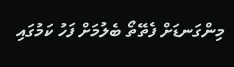މިންގަނޑަށް ފެތޭތޯ ބެލުމަށް ފަހު ކަމުގައި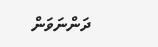ދަންނަވަން